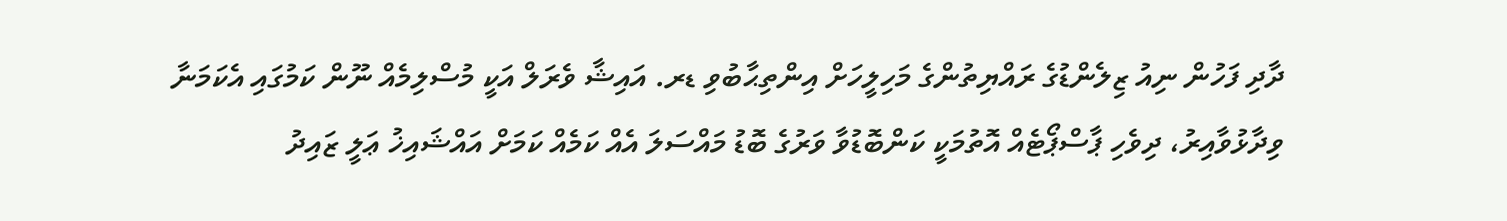ދާދި ފަހުން ނިއު ޒިލެންޑުގެ ރައްޔިތުންގެ މަހިލީހަށް އިންތިޙާބުވި ޑރ. އައިޝާ ވެރަލް އަކީ މުސްލިމެއް ނޫން ކަމުގައި އެކަމަނާ ވިދާޅުވާއިރު، ދިވެހި ޕާސްޕޯޓެއް އޮތުމަކީ ކަންބޮޑުވާ ވަރުގެ ބޮޑު މައްސަލަ އެއް ކަމެއް ކަމަށް އައްޝައިޚު ޢަލީ ޒައިދު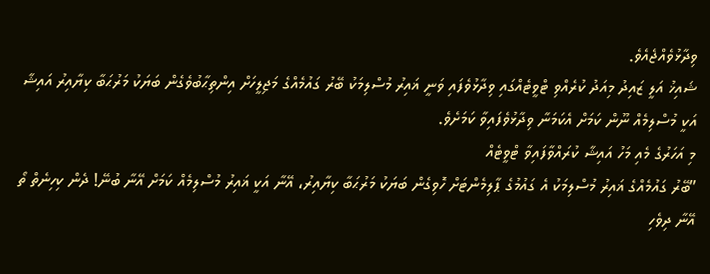ވިދާޅުވެއްޖެއެވެ.
ޝައިޚު އަލީ ޒައިދު މިއަދު ކުރެއްވި ޓްވީޓެއްގައި ވިދާޅުވެފައި ވަނީ ޣައިރު މުސްލިމަކު ބޭރު ގައުމެއްގެ މަޖިލީހަށް އިންތިޙާބުވެގެން ބަޔަކު މަރުޙަބާ ކިޔާއިރު އައިޝާ އަކީ މުސްލިމެއް ނޫން ކަމަށް އެކަމަނާ ވިދާޅުވެފައިވާ ކަމަށެވެ.
މި އަހަރުގެ މެއި މަހު އައިޝާ ކުރައްވާފައިވާ ޓްވީޓެއް
”ބޭރު ގައުމެއްގެ ޣައިރު މުސްލިމަކު އެ ގައުމުގެ ޕާލިމެންޓަށް ހޮވިގެން ބަޔަކު މަރުޙަބާ ކިޔާއިރު، އޭނާ އަކީ ޣައިރު މުސްލިމެއް ކަމަށް އޭނާ ބުނޭ! ދެން ކިހިނެތް ތޯ އޭނާ ދިވެހި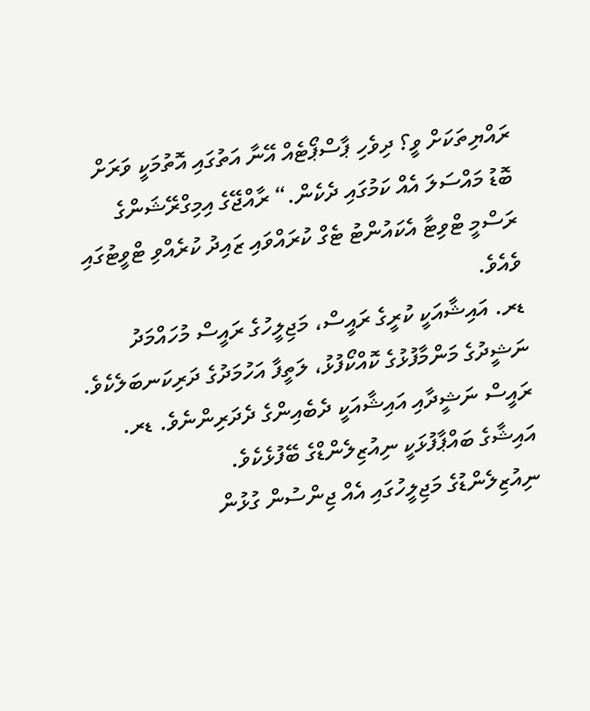ރައްޔިތަކަށް ވީ؟ ދިވެހި ޕާސްޕޯޓެއް އޭނާ އަތުގައި އޮތުމަކީ ވަރަށް ބޮޑު މައްސަލަ އެއް ކަމުގައި ދެކެން.“ ރާއްޖޭގެ އިމިގްރޭޝަންގެ ރަސްމީ ޓްވިޓާ އެކައުންޓު ޓެގް ކުރައްވައި ޒައިދު ކުރެއްވި ޓްވީޓުގައި ވެއެވެ.
ޑރ. އައިޝާއަކީ ކުރީގެ ރައީސް، މަޖިލީހުގެ ރައީސް މުހައްމަދު ނަޝީދުގެ މަންމާފުޅުގެ ކޮއްކޯފުޅު، ލަތީފާ އަހުމަދުގެ ދަރިކަނބަލެކެވެ. ރައީސް ނަޝީދާއި އައިޝާއަކީ ދެބެއިންގެ ދެދަރިންނެވެ. ޑރ. އައިޝާގެ ބައްޕާފުޅަކީ ނިއުޒިލެންޑްގެ ބޭފުޅެކެވެ.
ނިއުޒިލެންޑުގެ މަޖިލީހުގައި އެއް ޖިންސުން ގުޅުން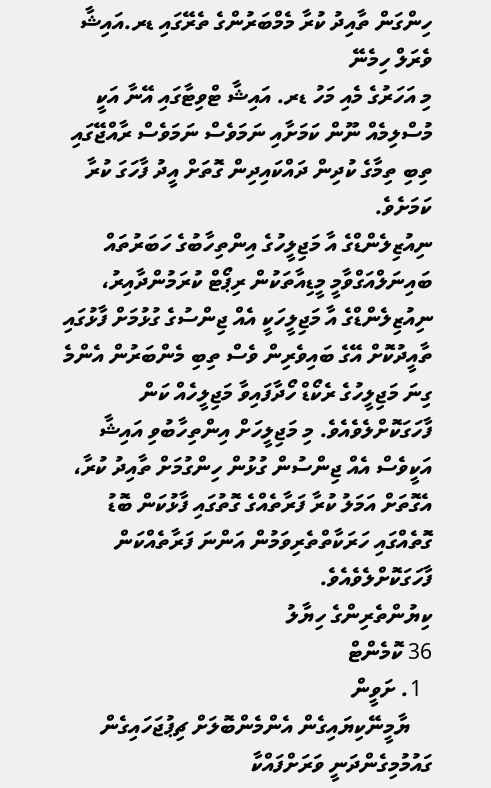ހިންގަން ތާއިދު ކުރާ މެމްބަރުންގެ ތެރޭގައި ޑރ.އައިޝާ ވެރަލް ހިމެނޭ
މި އަހަރުގެ މެއި މަހު ޑރ. އައިޝާ ޓްވިޓާގައި އޭނާ އަކީ މުސްލިމެއް ނޫން ކަމަށާއި ނަމަވެސް ނަމަވެސް ރާއްޖޭގައި ތިބި ތިމާގެ ކުދިން ދައްކައިދިން ގޮތަށް އީދު ފާހަގަ ކުރާ ކަމަށެވެ.
ނިއުޒިލެންޑްގެ އާ މަޖިލީހުގެ އިންތިހާބުގެ ހަބަރުތައް ބައިނަލްއަގްވާމީ މީޑިއާތަކުން ރިޕޯޓް ކުރަމުންދާއިރު، ނިއުޒިލެންޑްގެ އާ މަޖިލީހަކީ އެއް ޖިންސުގެ ގުޅުމަށް ފާޅުގައި ތާއީދުކޮށް އޭގެ ބައިވެރިން ވެސް ތިބި މެންބަރުން އެންމެ ގިނަ މަޖިލީހުގެ ރެކޯޑް ހޯދާފައިވާ މަޖިލީހެއް ކަން ފާހަގަކޮށްލެވެއެވެ. މި މަޖިލީހަށް އިންތިހާބުވި އައިޝާ އަކީވެސް އެއް ޖިންސުން ގުޅުން ހިންގުމަށް ތާއިދު ކުރާ، އެގޮތަށް އަމަލު ކުރާ ފަރާތެއްގެ ގޮތުގައި ފާޅުކަން ބޮޑު ގޮތެއްގައި ހަރަކާތްތެރިވަމުން އަންނަ ފަރާތެއްކަން ފާހަގަކޮށްލެވެއެވެ.
ކިޔުންތެރިންގެ ހިޔާލު
36 ކޮމެންޓް
  1. ށަވީން
    ޔާމީނޭކިޔައިގެން އެންމެންބޮލަށް ޗިޕުޖަހައިގެން ގައުމުމިގެންދަނީ ވަރަށްފައްކާ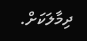ދިމާލަކަށް.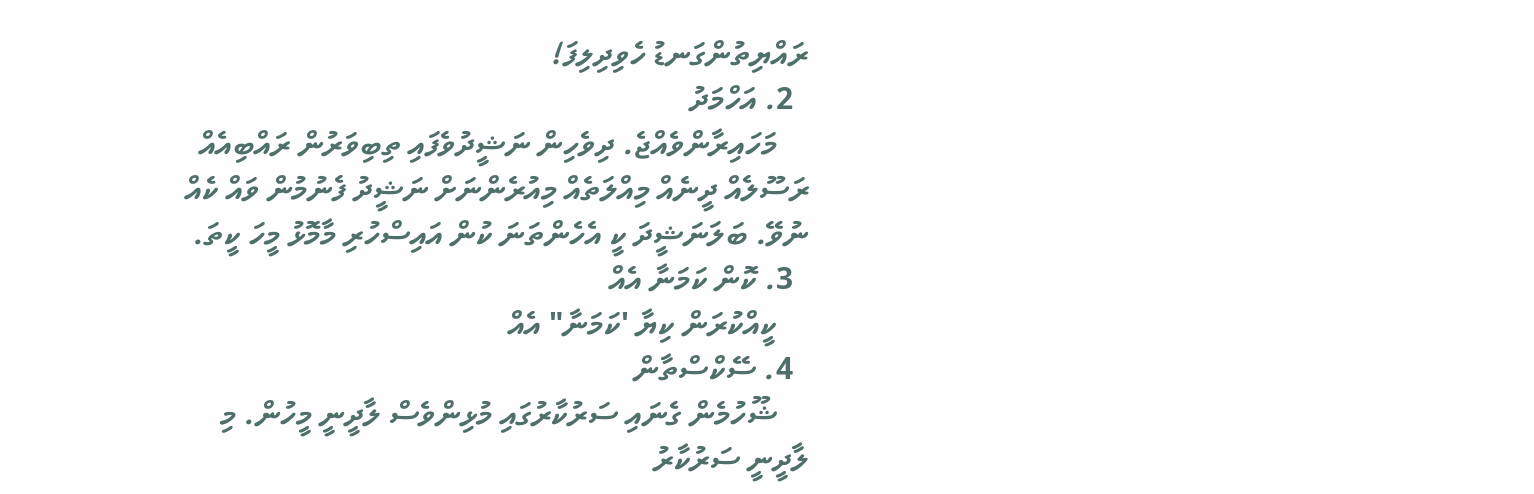ރައްޔިތުންގަނޑު ހެވިދިލިފަ!
  2. އަހްމަދު
    މަހައިރާންވެއްޖެ. ދިވެހިން ނަޝީދުވެފައި ތިބިވަރުން ރައްބިއެއް ރަސޫލެއް ދީނެއް މިއްލަތެއް މިއުރެންނަށް ނަޝީދު ފެނުމުން ވައް ކެއް ނުވޭ. ބަލަނަޝީދަ ކީ އެހެންތަނަ ކުން އައިސްހުރި މާމޮޅު މީހަ ކީތަ.
  3. ކޮން ކަމަނާ އެއް
    ކީއްކުރަން ކިޔާ 'ކަމަނާ" އެއް
  4. ސޭކްސްތާން
    ޝޫހުމެން ގެނައި ސަރުކާރުގައި މުޅިންވެސް ލާދީނީ މީހުން. މި ލާދީނީ ސަރުކާރު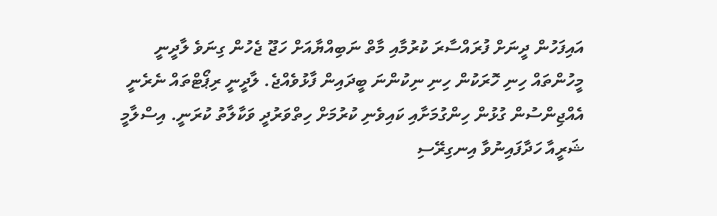އައިފަހުން ދީނަށް ފުރައްސާރަ ކުރުމާއި މާތް ނަބިއްޔާއަށް ހަޖޫ ޖެހުން ގިނަވެ ލާދީނީ މީހުންތައް ހިނި ހޮރަކުން ހިނި ނިކުންނަ ބީދައިން ފާޅުވެއްޖެ. ލާދީނީ ރިޕޯޓްތައް ނެރެނީ އެއްޖިންސުން ގުޅުން ހިންގުމަށާއި ކައިވެނި ކުރުމަށް ހިތްވަރުދީ ވަކާލާތު ކުރަނީ. އިސްލާމީ ޝަރީއާ ހަދާފައިނުވާ އިނގިރޭސި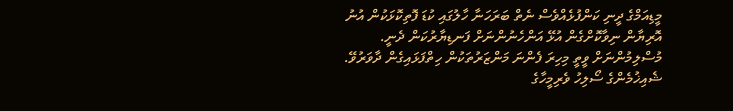މީޑިއަމްގެ ދީނި ކަންފުޅެއްވެސް ނެތް ބަރަހަނާ ހާލުގައި ކުޑަ ފޮތިކޮޅަކުން އުނު އޮރިޔާން ނިވާކޮށްގެން އުޅޭ އަންހެނުންނަށް ފަނޑިޔާރުކަން ދެނީ. މުސްލިމުންނަށް ވީތީ މިހިރަ ފެންނަ މަންޒަރުތަކުން ހިތްފަޅައިގެން ދާވަރުވޭ. ޝެއިޚުމެންގެ ސޯލިހު ވެރިމީހާގެ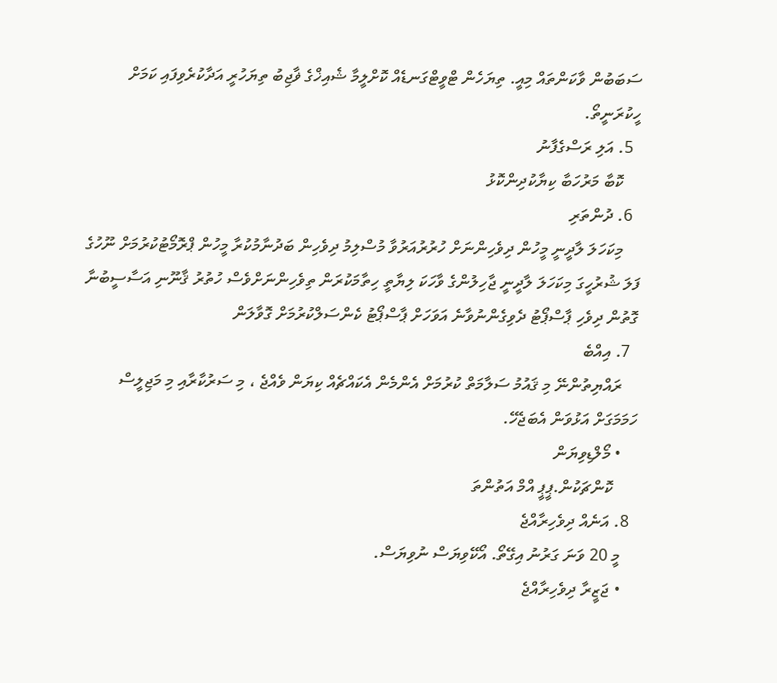ސަބަބުން ވާކަންތައް މިއީ. ތިޔަހެން ޓްވީޓްގަނޑެއް ކޮށްލީމާ ޝެއިޚްގެ ޥާޖިބު ތިޔަހުރީ އަދާކުރެވިފައި ކަމަށް ހީކުރަނީތޯ.
  5. އަލި ރަސްގެފާނު
    ކޮބާ މަރުހަބާ ކިޔާކުދިންކޮޅު
  6. ދުންތަރި
    މިކަހަލަ ލާދީނީ މީހުން ދިވެހިންނަށް ހުރުރުއަރުވާ މުސްލިމު ދިވެހިން ބަދުނާމުކުރާ މީހުން ޕްރޮމޯޓުކުރުމަށް ނޫހުގެ ފަލަ ޝުރުހީގަ މިކަހަލަ ލާދީނީ ޖާހިލުންގެ ވާހަކަ ލިޔާތީ ހިތާމަކުރަން ތިވެހިންނަށްވެސް ހުތުރު ޤާނޫނި އަސާސީބުނާ ގޮތުން ދިވެހި ޕާސްޕޯޓު ދެވިގެންނުވާނެ އަވަހަށް ޕާސްޕޯޓު ކެންސަލްކުރުމަށް ގޮވާލަން
  7. އިއްބެ
    ރައްޔިތުންނޭ މި ޤައުމު ސަލާމަތް ކުރުމަށް އެންމެން އެކައްޗެއް ކިޔަން ވެއްޖެ ، މި ސަރުކާރާއި މި މަޖިލީސް ހަމަމަގަށް އަޅުވަން އެބަޖެހޭ.
    • މޯލްޑިވިޔަން
      ކޮންޗަކުން.ޕީޕީ އްމް އަތުންތަ
  8. އަނެއް ދިވެހިރާއްޖެ
    މީ 20 ވަނަ ގަރުނު އިގޭތޯ. އޯކޭވިޔަސް ނުވިޔަސް.
    • ޖަޒީރާ ދިވެހިރާއްޖެ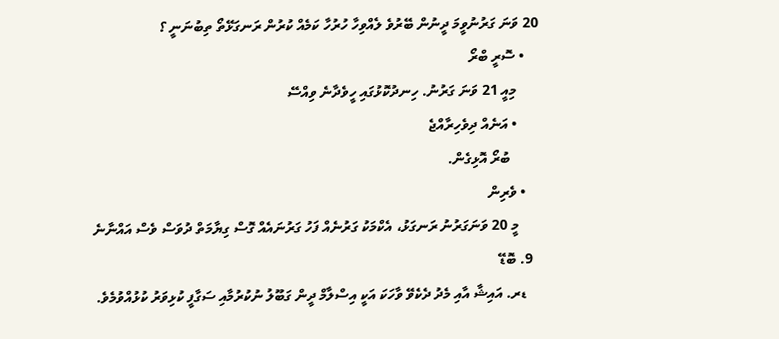20 ވަނަ ގަރުނުވީމަ ދީނުން ބޭރުވެ ލެއްވިހާ ހުރުހާ ކަމެއް ކުރުން ރަނގަޅޭތޯ ތިބުނަނީ ؟
    • ސޮރީ ބްރޯ
      މިއީ 21 ވަނަ ގަރުނު. ހިނދުކޮޅުގައި ހީވެދާނެ ވިއްސޭ
      • އަނެއް ދިވެހިރާއްޖެ
        ބުރޯ އޮޅިގެން.
    • ވެރިން
      މީ 20 ވަނަގަރުނު ރަނގަޅު، އެކްމަކު ގަރުނެއް ފަހު ގަރުނައެއް ގޮސް ގިޔާމަތް ދުވަސް ވެސް އައްނާނެ
  9. ބޮޑޭ
    ޑރ. އައިޝާ އާއި މެދު ދެކެވޭ ވާހަކަ އަކީ އިސްލާމް ދީން ގަބޫލު ނުކުރުމާއި ސަގާފީ ކުޅިވަރު ކުޅުއްވުމެވެ.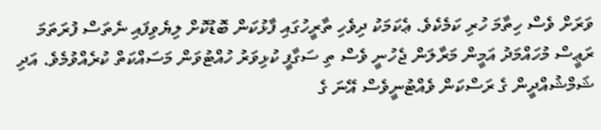ވަރަށް ވެސް ހިތާމަ ހުރި ކަމެކެވެ. ޢެކަމަކު ދިވެހި ތާރީހުގައި ފާޅުކަން ބޮޑުކޮށް ލިޔެވިފައި ނެތަސް ފުރަތަމަ ރަޢީސް މުހައްމަދު އަމީން މަރާލަން ޖެހުނީ ވެސް ތި ސަގާފީ ކުޅިވަރު ހުއްޓުވަން މަސައްކަތް ކުރެއްވުމެވެ. އަދި ޝަމްޝުއްދީން ގެ ރަސްކަން ވެއްޓުނީވެސް އޭނަ ގެ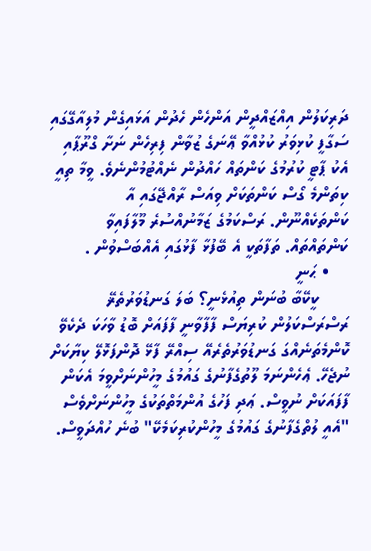ދަރިކަލުން އިއްޒައްދީން އަންހެން ހެދުން އަޅައިގެން މުލިއާގޭގައި ސަގާފީ ކުޅިވަރު ކުޅުއްވާ ޢޭނަގެ ޒުވާން ފިރިހެން ނަށާ ގްރޫޕާއި އެކު ޕާޓީ ކުރުމުގެ ކަންތައް ހައްދުން ނެއްޓުމުންނެވެ. ވީމާ ތިއީ ކިތަންމެ ގޯސް ކަންތަކަށް ވިއަސް ރާއްޖޭގައި އާ ކަންތަކެއްނޫން. ރަސްކަމުގެ ޒަމާނުއްސުރެ މޫލާފައިވާ ކަންތައްތައް. ތަފާތަކީ އެ ބޭފުޅާ ފާޅުގައި އެއްބަސްވުން .
    • ޙަނީ
      ކީކޭބާ ބުނަން ތިއުޅެނީ؟ ބަލަ ގަނޑުވަރުތެޜޭ ރަސްރަސްކަލުން ކުރިޔަސް ފާފާވާނީ ފާފައަށް ބޮޑު ވާހަކަ ދެކެވޭ ކޮންމެތަނެއްގަ ގަނޑުވަރުތެރެއޭ ސިއްރޭ ފާޅޭ ދޮންފަޅޮލޭ ކިޔާކަށް ނުޖެހޭ. ޢެހެންނަމަ ލޫތުގެފާނުގެ ގައުމުގެ މީހުންނަށްވީމަ އެކަން ފާފައަކަށް ނުވީސް. ޢަދި ފަހުގެ އުންމަތްތަކުގެ މީހުންނަށްވެސް "އެއީ ލުތްގެފާނުގެ ގައުމުގެ މީހުންކުރިކަމެކޭ" ބުނެ ހުއްދަވީސް.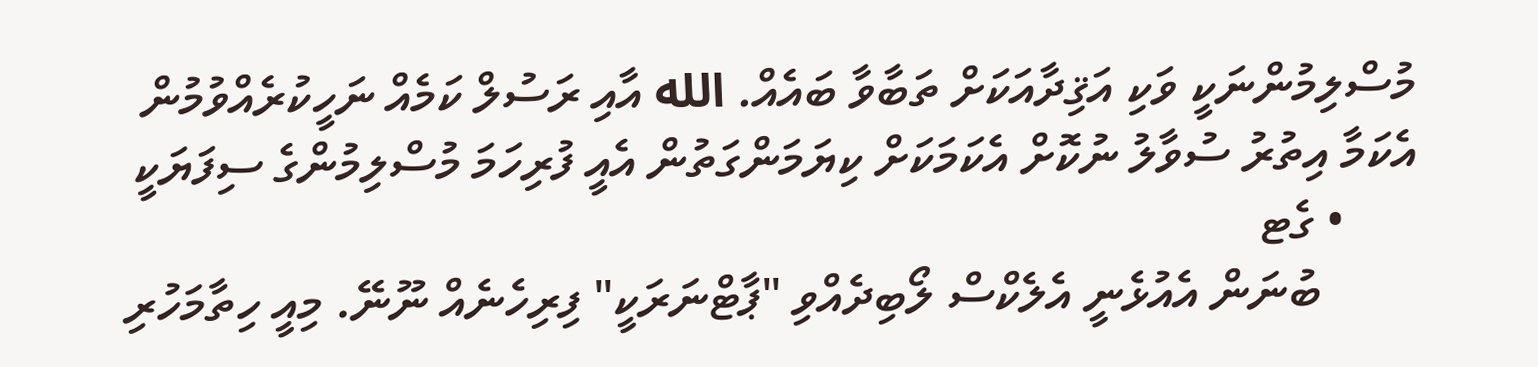މުސްލިމުންނަކީ ވަކި އަޤިދާއަކަށް ތަބާވާ ބައެއް. الله އާއި ރަސުލް ކަމެއް ނަހީކުރެއްވުމުން އެކަމާ އިތުރު ސުވާލު ނުކޮށް އެކަމަކަށް ކިޔަމަންގަތުން އެއީ ފުރިހަމަ މުސްލިމުންގެ ސިފަޔަކީ
      • ގެޓ
        ބުނަން އެއުޅެނީ އެލެކްސް ލޯބިދެއްވި "ޕާޓްނަރަކީ" ފިރިހެނެއް ނޫނޭ. މިއީ ހިތާމަހުރި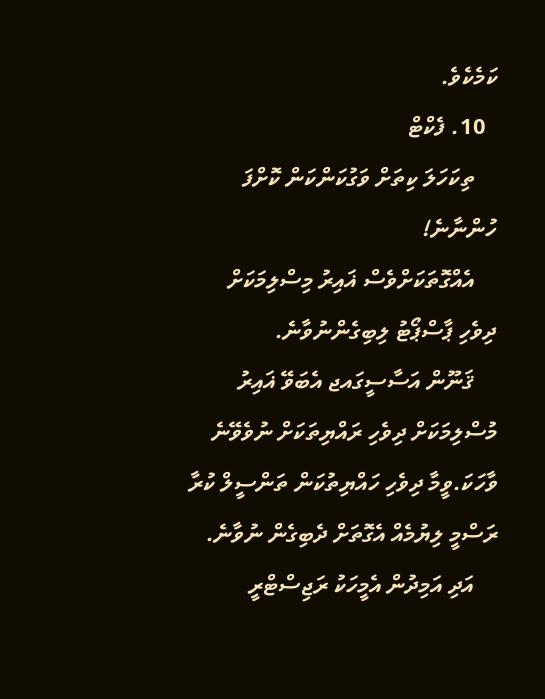ކަމެކެވެ.
  10. ފެކްޓް
    ތިކަހަލަ ކިތަށް ވަގުކަންކަން ކޮށްފަ ހުންނާނެ!
    އެއްގޮތަކަށްވެސް ޣައިރު މިސްލިމަކަށް ދިވެހި ޕާސްޕޯޓު ލިބިގެންނުވާނެ.
    ޤަނޫން އަސާސީގައޖ އެބަވޭ ޣައިރު މުސްލިމަކަށް ދިވެހި ރައްޔިތަކަށް ނުވެވޭނެ ވާހަކަ.ވީމާ ދިވެހި ހައްޔިތުކަން ތަންސީލް ކުރާ ރަސްމީ ލިޔުމެއް އެގޮތަށް ދެބިގެން ނުވާނެ.
    އަދި އަމިދުން އެމީހަކު ރަޖިސްޓްރީ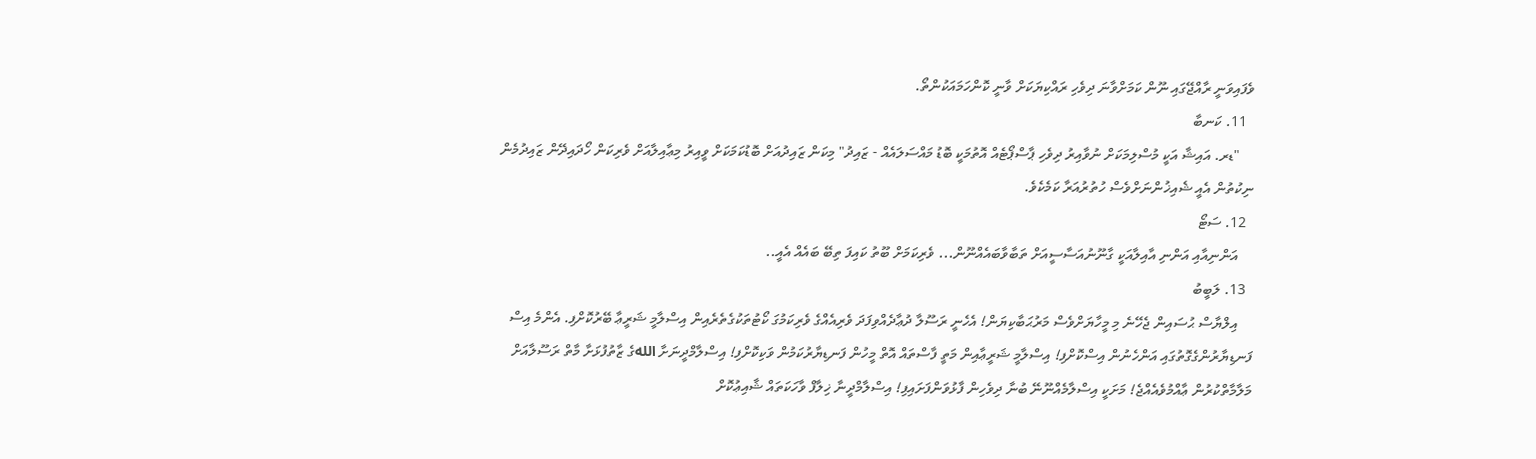ވެފައިވަނީ ރާއްޖޭގައި ނޫން ކަމަށްވާނަ ދިވެހި ރައްކިޔަކަށް ވާނީ ކޮންހަމައަކުންތޯ.
  11. ކަނބާ
    "ޑރ. އައިޝާ އަކީ މުސްލިމަކަށް ނުވާއިރު ދިވެހި ޕާސްޕޯޓެއް އޮތުމަކީ ބޮޑު މައްސަލައެއް - ޒައިދު" މިކަން ޒައިދުއަށް ބޮޑުކަމަކަށް ވީއިރު މިޢާއިލާއަށް ވެރިކަން ހޯދައިދޭން ޒައިދުމެން ނިކުތުން އެއީ ޝެއިޚުންނަށްވެސް ހުތުރުއަރާ ކަމެކެވެ.
  12. ސަޓޯ
    އަންނިއާއި އަންނި އާއިލާއަކީ ގާނޫނުއަސާސީއަށް ތަބާވާބައެއްނޫން... ވެރިކަމަށް ބޫތު ކައިފަ ތިބޭ ބައެއް އެއީ..
  13. ލަބީބު
    އިލްޔާސް ޙުސައިން ޖެހޭނެ މި މީހާޔަށްވެސް މަރުޙަބާކިޔަން! އެހެނީ ރަސޫލާ ދުޢާދެއްވިފަދަ ވެރިއެއްގެ ވެރިކަމުގަ ކޯޓުތަކުގެތެރެއިން އިސްލާމީ ޝަރީޢާ ބޭރުކޮށްފި. އެންމެ އިސް ފަނޑިޔާރުންގެގޮތުގައި އަންހެނުން އިސްކޮށްފި! އިސްލާމީ ޝަރީޢާއިން މަތީ ފާސްތައް އޮތް މީހުން ފަނޑިޔާރުކަމުން ވަކިކޮށްފި! އިސްލާމްދީނަށާ اللهގެ ޒާތުފުޅަށާ މާތް ރަސޫލާއަށް މަލާމާތްކުރުން ޢާއްމުވެއެއްޖެ! މަށަކީ އިސްލާމެއްނޫނޭ ބުނާ ދިވެހިން ފާޅުވަންފަށައިފި! އިސްލާމްދީނާ ޚިލާފް ވާހަކަތައް ޝާއިޢުކޮށް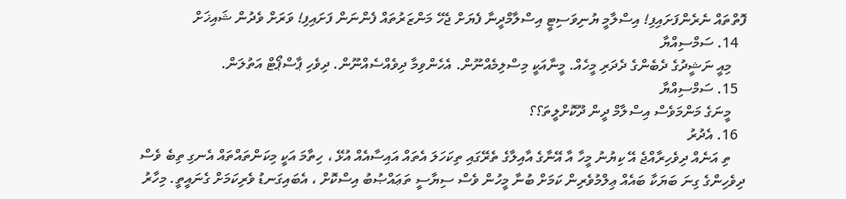ފޮތްތައް ނެރެންފަށައިފި! އިސްލާމީ ޔުނިވަސިޓީ އިސްލާމްދީނާ ފެޔަށް ޖެހޭ މަންޒަރުތައް ފެންނަން ފަށައިފި! ވަރަށް ވެދުން ޝައިޚަށް
  14. ސަމްސިއްޔާ
    މިއީ ނަޝީދުގެ ދެބެންގެ ދެދަރި މީހެއް. މީނާއަކީ މިސްލިމެއްނޫން. އެހެންވިމާ ދިވެއްސެއްނޫން. ދިވެހި ޕާސްޕޯޓް އަތުލަން.
  15. ސަމްސިއްޔާ
    މީނަގެ މަންމަވެސް އިސްލާމް ދީން ދޫކޮށްލީތަ؟؟
  16. އެދުރު
    ތި އަނެއް ދިވެހިރާއްޖެ އޭ ކިޔުނު މީހާ އާ އޭނާގެ އާއިލާގެ ތެރޭގައި ތިކަހަލަ އެތައް އައިސާއެއް އުޅޭ ، ހިތާމަ އަކީ މިކަންތައްތައް އެނގި ތިބެ ވެސް ދިވެހިންގެ ގިނަ ބަޔަކާ ބައެއް ޢިލްމުވެރިން ކަމަށް ބުނާ މީހުން ވެސް ސިޔާސީ ތަޢައްޞުބު އިސްކޮށް ، އެބައިގަނޑު ވެރިކަމަށް ގެނައީތީ. މިހާރު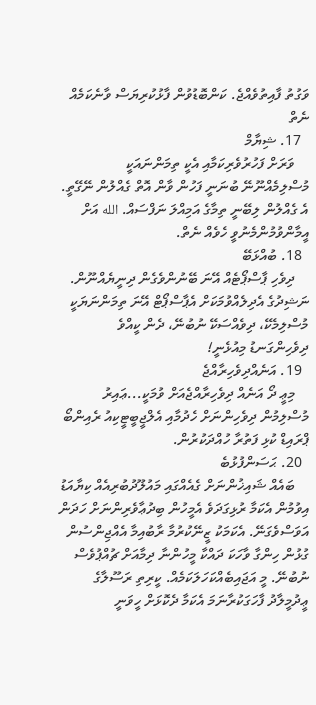ވަގުތު ފާއިތުވެއްޖެ. ކަންބޮޑުވުން ފާޅުކުރިޔަސް ވާނެކަމެއް ނެތް
  17. ޝިޔާމް
    ވަރަށް ފަހުރުވެރިކަމާއި އެކީ ތިމަންނައަކީ މުސްލިމެއްނޫނޭ ބުނަނީ ފަހުން ވާން އޮތް ގެއްލުން ނޭގޭތީ. އެ ގެއްލުން ލިބޭނީ ތިމާގެ އަމިއްލަ ނަފްސައް. الله އަށް އީމާންވުމުންމެނުވީ ހެވެއް ނެތް.
  18. ބުއްޅަބޭ
    ދިވެހި ޕާސްޕޯޓެއް އޭނަ ބޭނުންވެގެން ދިނީޔެއްނޫން. ނަޝިދުގެ އެދިލެއްވުމަކަށް އެޕާސްޕޯޓް އޭނަ ތިމަންނަޔަކީ މުސްލިމެކޭ، ދިވެއްސަކޭ ނުބުނޭ، ދެން ކީއްވެ ދިވެހިންގަނޑު މިއުޅެނީ!
  19. އަނެއްދިވެހިރާއްޖެ
    މިޢީ ދޯ އަނެއް ދިވެހިރާއްޖެއަށް ވުމަކީ...ޢައިރު މުސްލިމުން ދިވެހިންނަށް ހެދުމާއި އެލްޖީބީޓީކިއު ރެއިންބޯ ޕްރައިޑް ކުޅި ފަތުރާ ހުއްދަކުރުން.
  20. ޙަސަންފުޅުބެ
    ބައެއް ޝައިޚުންނަށް ގެއެއްގައި މައުލޫދުބުރިއެއް ކިޔާއަޑު އިވުމުން އެކަމާ ރުޅިގަދަވެ އެމީހުން ބިދުޢާވެރިންނަށް ހަދަން އަވަސްވެގަނޭ. އެކަމަކު ޒީނޭކުރުމާ ރާބުއިމާ އެއްޖިންސުން ގުޅުން ހިންގާ ވާހަކަ ދައްކާ މީހުންނާ ދިމާއަށް ޗުއްޕުވެސް ނުބުނޭ. މީ އަޖައިބެއްކަހަލަކަމެއް. ކީރިތި ރަސޫލާގެ ޢީދުމީލާދު ފާހަގަކުރާނަމަ އެކަމާ ދެކޮޅަށް ހީވަނީ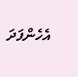އެހެންފަދަ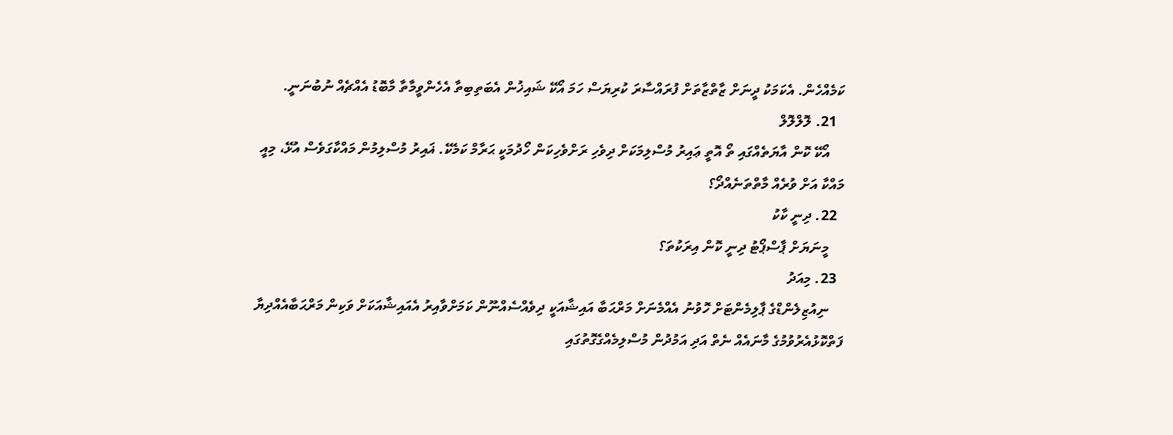ކަމެއްހެން. އެކަމަކު ދީނަށް ޒާތްޒާތަށް ފުރައްސާރަ ކުރިޔަސް ހަމަ އޯކޭ ޝައިޚުން އެބަތިބިތާ އެހެންވީމާތާ މާބޮޑު އެއްޗެއް ނުބުނަނީ.
  21. ލޮލްލޮލް
    އޯކޭ ކޮން އާޔަތެއްގައި ތޯ އޮތީ ޢައިރު މުސްލިމަކަށް ދިވެހި ރަށްވެހިކަން ހޯދުމަކީ ޙަރާމް ކަމެކޭ. ޣައިރު މުސްލިމުން މައްކާގަވެސް އުޅޭ، މިއީ މައްކާ އަށް ވުރެއް މާތްތަނެއްދޯ؟
  22. ދިނީ ކާކު
    މީނަޔަށް ޕާސްޕޯޓު ދިނީ ކޮން އިރަކުތަ؟
  23. މިއަދު
    ނިއުޒިލެންޑްގެ ޕާލިމެންޓަށް ހޮވުނު އެއްމެނަށް މަރްޙަބާ އައިޝާއަކީ ދިވެއްސެއްނޫން ކަމަށްވާއިރު އެއައިޝާއަކަށް ވަކިން މަރްޙަބާއެއްދިޔާ ފަތްކޮޅުއެރުވުމުގެ މާނައެއް ނެތް އަދި އަމުދުން މުސްލިމެއްގެގޮތުގައި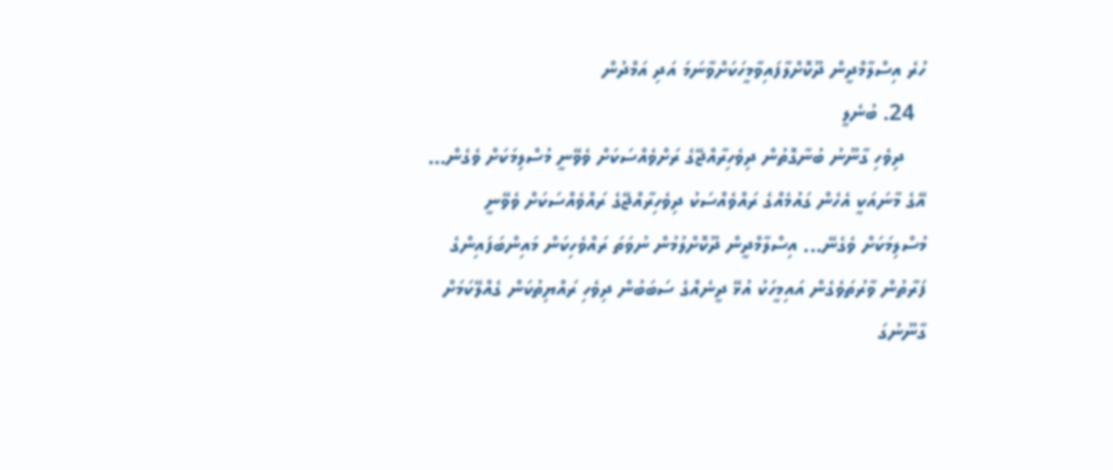ހުރެ އިސްލާމްދީން ދޫކޮށްލާފައިވާމީހަކަށްވާނަމަ އަދި އަމްދުން
  24. ބުނެލީ
    ދިވެހި ގާނޫނު ބުނާގޮތުން ދިވެހިރާއްޖޭގެ ރަށްވެއްސަކަށް ވެވޭނީ މުސްލިމަކަށް ވެގެން... އޭގެ މާނައަކީ އެހެން ގައުމެއްގެ ރައްވެއްސަކު ދިވެހިރާއްޖޭގެ ރައްވެއްސަކަށް ވެވޭނީ މުސްލިމަކަށް ވެގެނޭ... އިސްލާމްދީން ދޫކޮށްލުމުން ނުވަތަ ރައްވެހިކަން މައިންބަފައިންގެ ފަރާތުން ވާރުތަވެގެން އައިމީހަކު އުޅޭ ދީނެއްގެ ސަބަބުން ދިވެހި ރައްޔިތުކަން ގެއްލޭކަމަށް ގާނޫނުގަ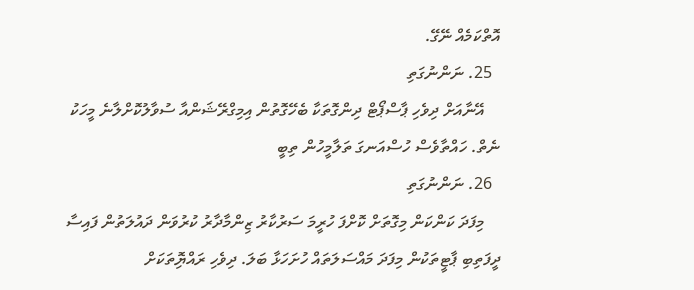އޮތްކަމެއް ނޭގޭ.
  25. ނަންނުގަތި
    އޭނާއަށް ދިވެހި ޕާސްޕޯޓް ދިންގޮތަކާ ބެހޭގޮތުން އިމިގްރޭޝަންއާ ސުވާލުކޮށްލާނެ މީހަކު ނެތް. ހައްތާވެސް ހުސްއަނގަ ތަލާމީހުން ތިބީ
  26. ނަންނުގަތި
    މިފަދަ ކަންކަން މިގޮތަށް ކޮށްފަ ހުރީމަ ސަރުކާރު ޒިންމާދާރު ކުރުވަން ދައުލަތުން ފައިސާ ދީފަތިބި ޕާޓީތަކުން މިފަދަ މައްސަލަތައް ހުށަހަޅާ ބަލަ. ދިވެހި ރައްޔޮިތަކަށް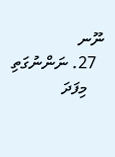ނޫނ
  27. ނަންނުގަތި
    މިފަދަ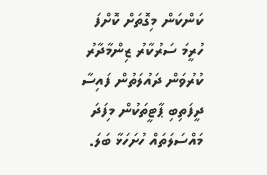ކަންކަން މިގޮތަށް ކޮށްފަ ހުރީމަ ސަރުކާރު ޒިންމާދާރު ކުރުވަން ދައުލަތުން ފައިސާ ދީފަތިބި ޕާޓީތަކުން މިފަދަ މައްސަލަތައް ހުށަހަޅާ ބަލަ.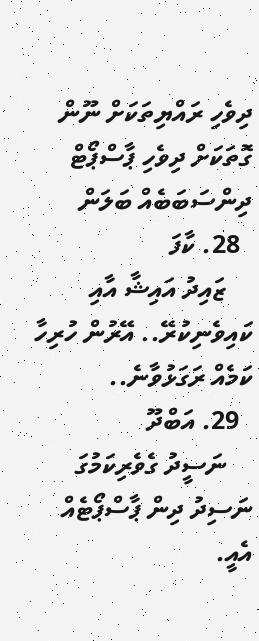ދިވެހި ރައްޔިތަކަށް ނޫން ގޮތަކަށް ދިވެހި ޕާސްޕޯޓް ދިންސަބަބެއް ބަލަން
  28. ކާފަ
    ޒައިދު އައިޝާ އާއި ކައިވެނިކުރޭ.. އޭރުން ހުރިހާ ކަމެއް ރަގަޅުވާނެ..
  29. އަބްދޫ
    ނަސީދު ގެވެރިކަމުގަ ނަސިދު ދިން ޕާސްޕޯޓެއް އެއީ.